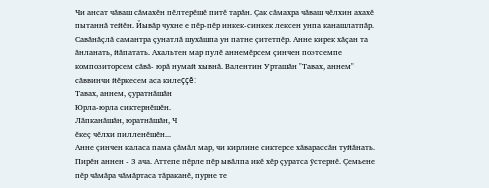Чи ансат чăваш сăмахĕн пĕлтерĕшĕ питĕ тарăн. Çак сăмахра чăваш чĕлхин ахахĕ пытаннă тейĕн. Йывăр чухне е пĕр-пĕр инкек-синкек лексен унпа канашлатпăр. Савăнăçлă самантра çунатлă шухăшпа ун патне çитетпĕр. Анне кирек хăçан та ăнланать, йăпатать. Ахальтен мар пулĕ аннемĕрсем çинчен поэтсемпе композиторсем сăвă- юрă нумай хывнă. Валентин Урташăн "Тавах, аннем" сăввинчи йĕркесем аса килеççĕ:
Тавах, аннем, çуратнăшăн
Юрла-юрла сиктернĕшĕн.
Лăпканăшăн, юратнăшăн, Ч
ĕкеç чĕлхи пилленĕшĕн...
Анне çинчен каласа пама çăмăл мар, чи кирлине сиктерсе хăварассăн туйăнать.
Пирĕн аннен - 3 ача. Аттепе пĕрле пĕр ывăлпа икĕ хĕр çуратса ỹстернĕ. Çемьене пĕр чăмăра чăмăртаса тăраканĕ, пурне те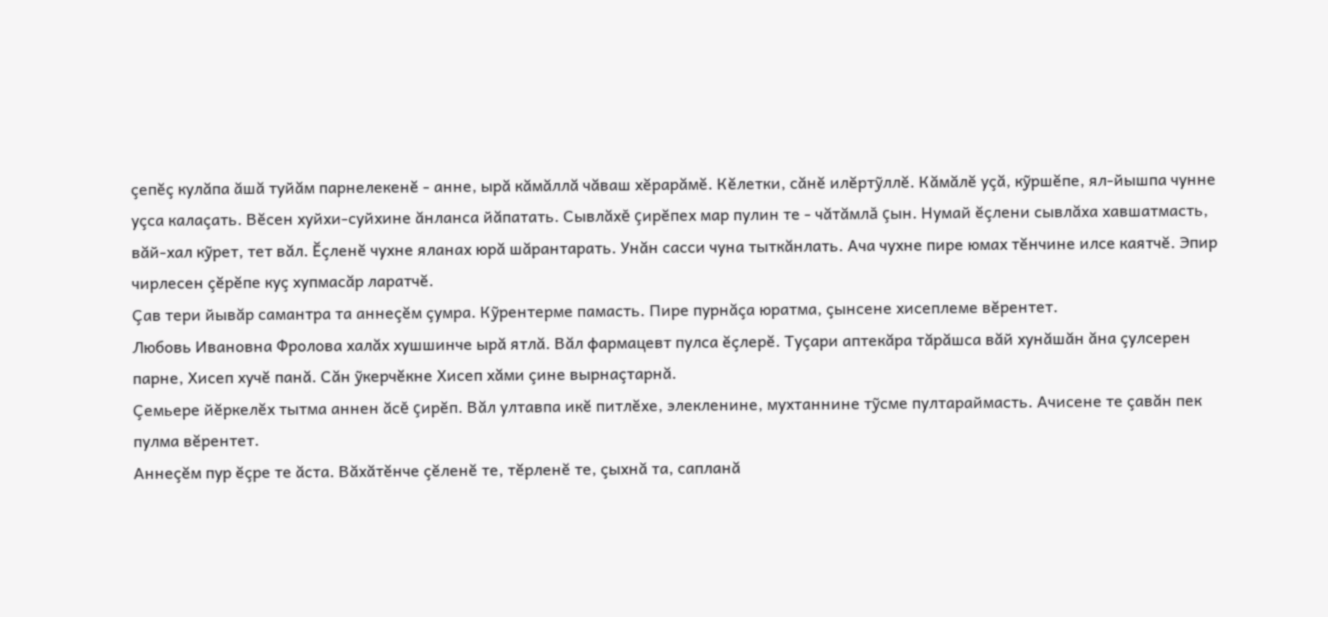çепĕç кулăпа ăшă туйăм парнелекенĕ - анне, ырă кăмăллă чăваш хĕрарăмĕ. Кĕлетки, сăнĕ илĕртỹллĕ. Кăмăлĕ уçă, кỹршĕпе, ял-йышпа чунне уçса калаçать. Вĕсен хуйхи-суйхине ăнланса йăпатать. Сывлăхĕ çирĕпех мар пулин те - чăтăмлă çын. Нумай ĕçлени сывлăха хавшатмасть, вăй-хал кỹрет, тет вăл. Ĕçленĕ чухне яланах юрă шăрантарать. Унăн сасси чуна тыткăнлать. Ача чухне пире юмах тĕнчине илсе каятчĕ. Эпир чирлесен çĕрĕпе куç хупмасăр ларатчĕ.
Çав тери йывăр самантра та аннеçĕм çумра. Кỹрентерме памасть. Пире пурнăçа юратма, çынсене хисеплеме вĕрентет.
Любовь Ивановна Фролова халăх хушшинче ырă ятлă. Вăл фармацевт пулса ĕçлерĕ. Туçари аптекăра тăрăшса вăй хунăшăн ăна çулсерен парне, Хисеп хучĕ панă. Сăн ỹкерчĕкне Хисеп хăми çине вырнаçтарнă.
Çемьере йĕркелĕх тытма аннен ăсĕ çирĕп. Вăл ултавпа икĕ питлĕхе, элекленине, мухтаннине тỹсме пултараймасть. Ачисене те çавăн пек пулма вĕрентет.
Аннеçĕм пур ĕçре те ăста. Вăхăтĕнче çĕленĕ те, тĕрленĕ те, çыхнă та, сапланă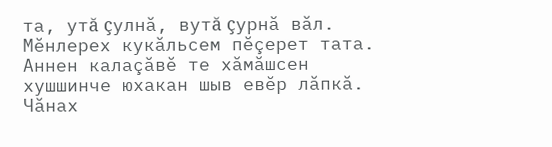та, утă çулнă, вутă çурнă вăл. Мĕнлерех кукăльсем пĕçерет тата.
Аннен калаçăвĕ те хăмăшсен хушшинче юхакан шыв евĕр лăпкă.
Чăнах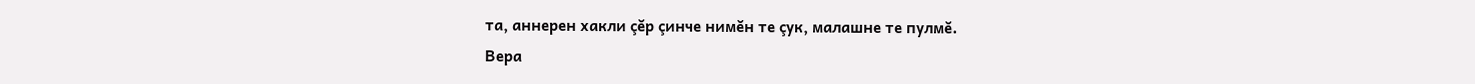та, аннерен хакли çĕр çинче нимĕн те çук, малашне те пулмĕ.
Вера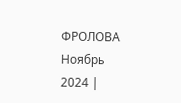ФРОЛОВА
Ноябрь 2024 |